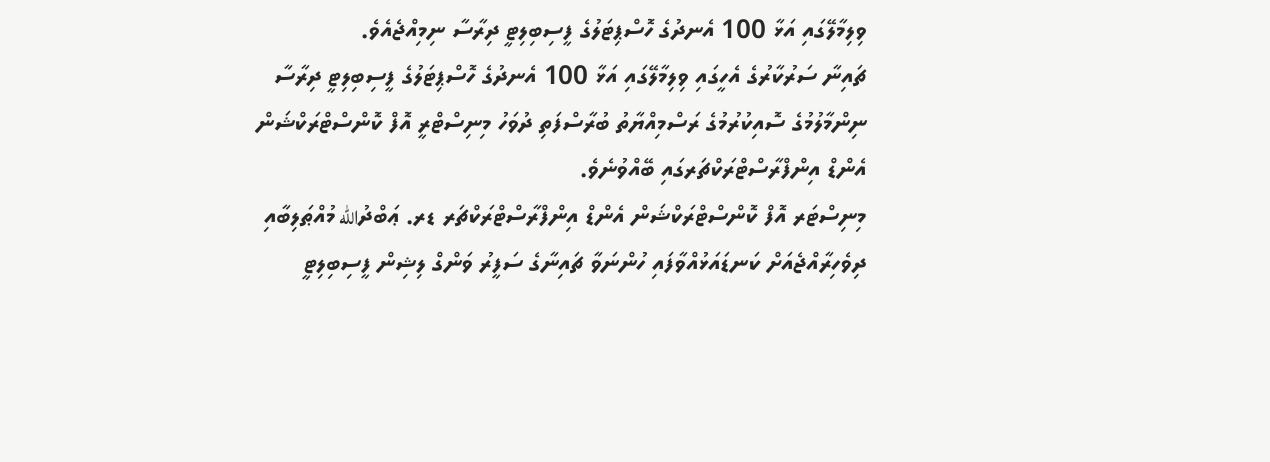ވިލިމާލޭގައި އަޅާ 100 އެނދުގެ ހޮސްޕިޓަލުގެ ފީސިބިލިޓީ ދިރާސާ ނިމިއްޖެއެވެ.
ޗައިނާ ސަރުކާރުގެ އެހީގައި ވިލިމާލޭގައި އަޅާ 100 އެނދުގެ ހޮސްޕިޓަލުގެ ފީސިބިލިޓީ ދިރާސާ ނިންމާލުމުގެ ސޮއިކުރުމުގެ ރަސްމިއްޔާތު ބުރާސްފަތި ދުވަހު މިނިސްޓްރީ އޮފް ކޮންސްޓްރަކްޝަން އެންޑް އިންފްރާސްޓްރަކްޗަރގައި ބޭއްވުނެވެ.
މިނިސްޓަރ އޮފް ކޮންސްޓްރަކްޝަން އެންޑް އިންފްރާސްޓްރަކްޗަރ ޑރ. ޢަބްދުالله މުއްޠަލިބާއި ދިވެހިރާއްޖެއަށް ކަނޑައަޅުއްވާފައި ހުންނަވާ ޗައިނާގެ ސަފީރު ވަންގް ލިޝިން ފީސިބިލިޓީ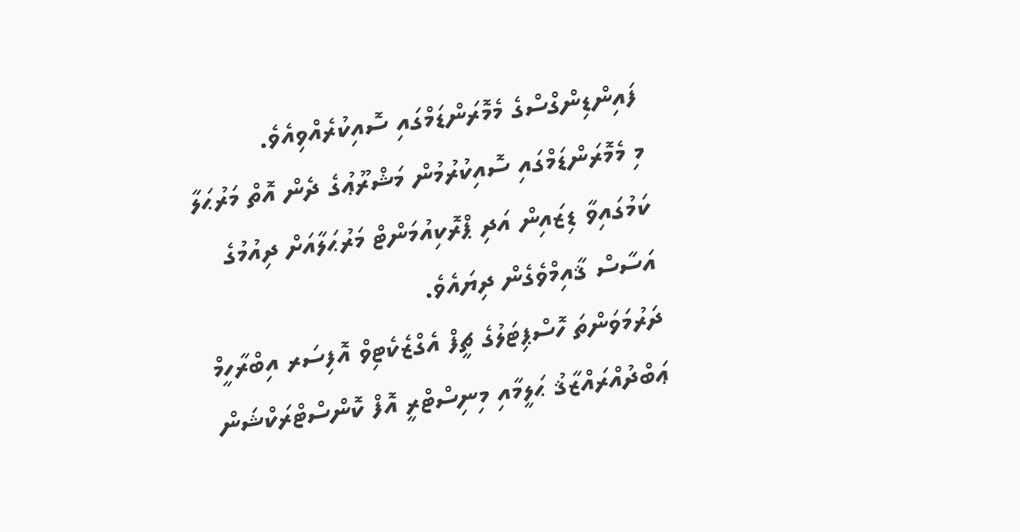ފައިންޑިންގްސްގެ މެމޮރަންޑަމްގައި ސޮއިކުރެއްވިއެވެ.
މި މެމޮރަންޑަމްގައި ސޮއިކުރުމުން މަޝްރޫޢުގެ ދެން އޮތް މަރުޙަލާ ކަމުގައިވާ ޑިޒައިން އަދި ޕްރޮކިއުމަންޓް މަރުޙަލާއަށް ދިއުމުގެ އަސާސް ޤާއިމްވެގެން ދިޔައެވެ.
ދަރުމަވަންތަ ހޮސްޕިޓަލުގެ ޗީފް އެގްޒެކެޓިވް އޮފިސަރ އިބްރާހީމް ޢަބްދުއްރައްޒާޤު ޙަލީމާއި މިނިސްޓްރީ އޮފް ކޮންސްޓްރަކްޝަން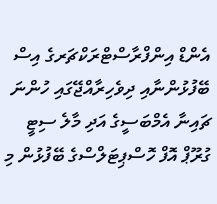އެންޑް އިންފްރާސްޓްރަކްޗަރގެ އިސް ބޭފުޅުންނާއި ދިވެހިރާއްޖޭގައި ހުންނަ ޗައިނާ އެމްބަސީގެ އަދި މާލެ ސިޓީ ގުރޫޕް އޮފް ހޮސްޕިޓަލްސްގެ ބޭފުޅުން މި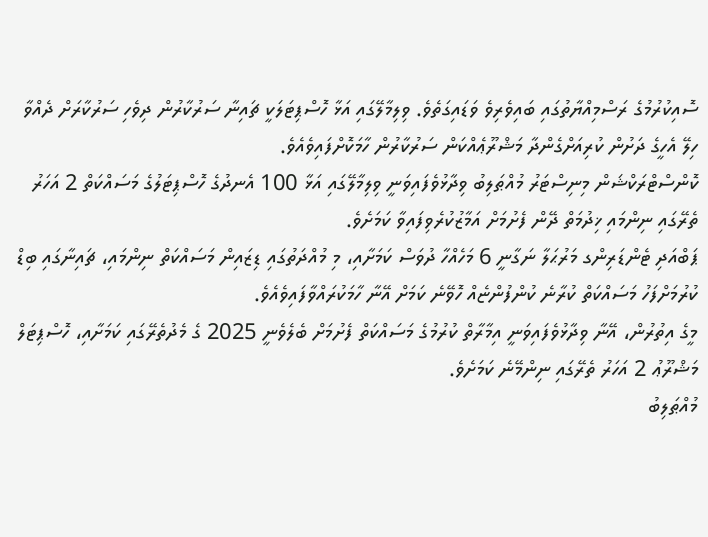ސޮއިކުރުމުގެ ރަސްމިއްޔާތުގައި ބައިވެރިވެ ވަޑައިގަތެވެ. ވިލިމާލޭގައި އަޅާ ހޮސްޕިޓަލަކީ ޗައިނާ ސަރުކާރުން ދިވެހި ސަރުކާރަށް ދެއްވާ ހިލޭ އެހީގެ ދަށުން ކުރިއަށްގެންދާ މަޝްރޫޢެއްކަން ސަރުކާރުން ހާމަކޮށްފައިވެއެވެ.
ކޮންސްޓްރަކްޝަން މިނިސްޓަރު މުއްޠަލިބު ވިދާޅުވެފައިވަނީ ވިލިމާލޭގައި އަޅާ 100 އެނދުގެ ހޮސްޕިޓަލުގެ މަސައްކަތް 2 އަހަރު ތެރޭގައި ނިންމައި ޚިދުމަތް ދޭން ފެށުމަށް އަމާޒުކުރެވިފައިވާ ކަމަށެވެ.
ޕަބްއަދި ޓެންޑަރިންގ މަރުޙަލާ ނަގާނީ 6 މަހެއްހާ ދުވަސް ކަމަށާއި، މި މުއްދަތުގައި ޑިޒައިން މަސައްކަތް ނިންމައި، ޗައިނާގައި ބިޑް ކުރުމަށްފަހު މަސައްކަތް ކުރާނެ ކުންފުންޏެއް ހޮވޭނެ ކަމަށް އޭނާ ހާމަކުރައްވާފައިވެއެވެ.
މީގެ އިތުރުން، އޭނާ ވިދާޅުވެފައިވަނީ އިމާރާތް ކުރުމުގެ މަސައްކަތް ފެށުމަށް ބެލެވެނީ 2025 ގެ މެދުތެރޭގައި ކަމަށާއި، ހޮސްޕިޓަލް މަޝްރޫޢު 2 އަހަރު ތެރޭގައި ނިންމޭނެ ކަމަށެވެ.
މުއްޠަލިބު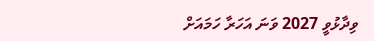ވިދާޅުވީ 2027 ވަނަ އަހަރާ ހަމައަށް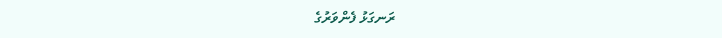ރަނގަޅު ފެންވަރުގެ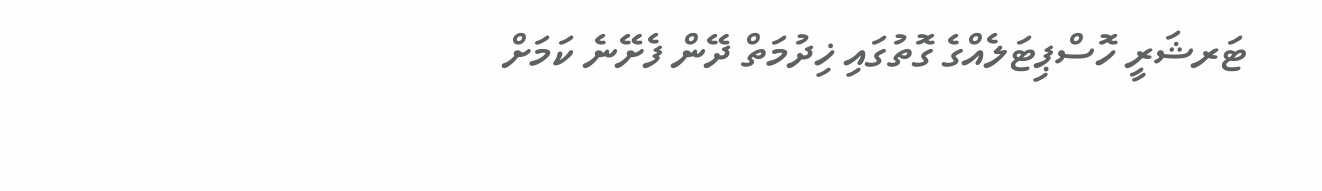ޓަރޝަރީ ހޮސްޕިޓަލެއްގެ ގޮތުގައި ޚިދުމަތް ދޭން ފެށޭނެ ކަމަށް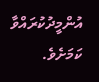އުންމީދުކުރައްވާ ކަމަށެވެ.